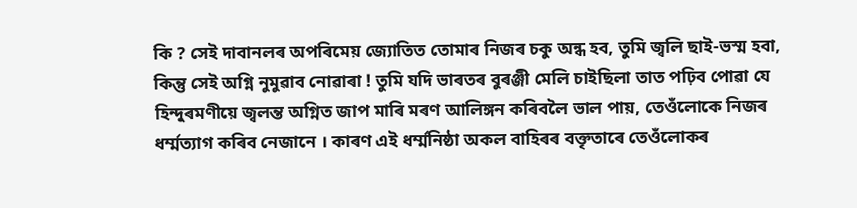কি ? সেই দাবানলৰ অপৰিমেয় জ্যোতিত তোমাৰ নিজৰ চকু অন্ধ হব, তুমি জ্বলি ছাই-ভস্ম হবা, কিন্তু সেই অগ্নি নুমুৱাব নোৱাৰা ! তুমি যদি ভাৰতৰ বুৰঞ্জী মেলি চাইছিলা তাত পঢ়িব পোৱা যে হিন্দুৰমণীয়ে জ্বলন্ত অগ্নিত জাপ মাৰি মৰণ আলিঙ্গন কৰিবলৈ ভাল পায়, তেওঁলোকে নিজৰ ধৰ্ম্মত্যাগ কৰিব নেজানে । কাৰণ এই ধৰ্ম্মনিষ্ঠা অকল বাহিৰৰ বক্তৃতাৰে তেওঁলোকৰ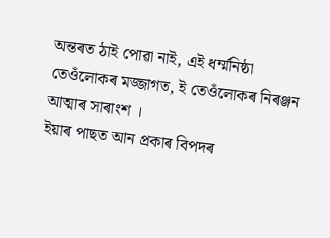অন্তৰত ঠাই পোৱা নাই, এই ধৰ্ম্মনিষ্ঠা তেওঁলোকৰ মজ্জাগত, ই তেওঁলোকৰ নিৰঞ্জন আত্মাৰ সাৰাংশ ।
ইয়াৰ পাছত আন প্ৰকাৰ বিপদৰ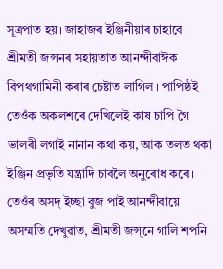সূত্রপাত হয়। জাহাজৰ ইঞ্জিনীয়াৰ চাহাবে শ্রীমতী জন্সনৰ সহায়তাত আনন্দীবাঈক বিপথগামিনী কৰাৰ চেষ্টাত লাগিল । পাপিষ্ঠই তেওঁক অকলশৰে দেখিলেই কাষ চাপি গৈ ভালৰী লগাই নানান কথা কয়, আক তলত থকা ইঞ্জিন প্রভৃতি যন্ত্রাদি চাবলৈ অনুৰোধ কৰে। তেওঁৰ অসদ্ ইচ্ছা বুজ পাই আনন্দীবায়ে অসম্মতি দেখুৱাত, শ্ৰীমতী জন্স্নে গালি শপনি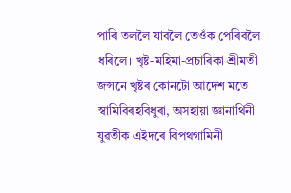পাৰি তললৈ যাবলৈ তেওঁক পেৰিবলৈ ধৰিলে। খৃষ্ট-মহিমা-প্ৰচাৰিকা শ্রীমতী জন্সনে খৃষ্টৰ কোনটো আদেশ মতে স্বামিবিৰহবিধুৰা, অসহায়া জ্ঞানার্থিনী যুৱতীক এইদৰে বিপথগামিনী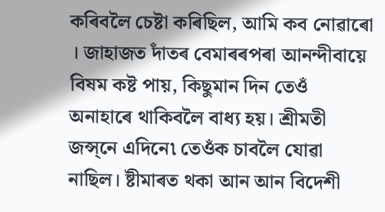কৰিবলৈ চেষ্টা কৰিছিল, আমি কব নোৱাৰো । জাহাজত দাঁতৰ বেমাৰৰপৰা আনন্দীবায়ে বিষম কষ্ট পায়, কিছুমান দিন তেওঁ অনাহাৰে থাকিবলৈ বাধ্য হয়। শ্রীমতী জন্স্নে এদিনে৷ তেওঁক চাবলৈ যোৱা নাছিল। ষ্টীমাৰত থকা আন আন বিদেশী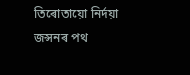তিৰোতায়ো নিৰ্দয়া জন্সনৰ পথ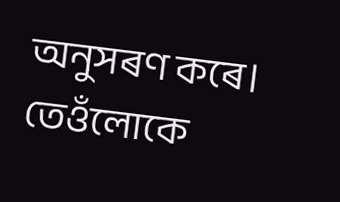অনুসৰণ কৰে। তেওঁলোকে